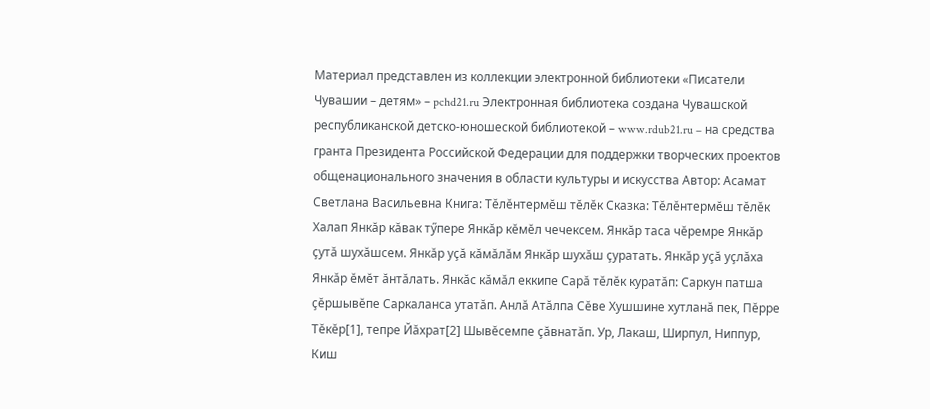Материал представлен из коллекции электронной библиотеки «Писатели Чувашии – детям» – pchd21.ru Электронная библиотека создана Чувашской республиканской детско-юношеской библиотекой – www.rdub21.ru – на средства гранта Президента Российской Федерации для поддержки творческих проектов общенационального значения в области культуры и искусства Автор: Асамат Светлана Васильевна Книга: Тĕлĕнтермĕш тĕлĕк Сказка: Тĕлĕнтермĕш тĕлĕк Халап Янкăр кăвак тӳпере Янкăр кĕмĕл чечексем. Янкăр таса чĕремре Янкăр çутă шухăшсем. Янкăр уçă кăмăлăм Янкăр шухăш çуратать. Янкăр уçă уçлăха Янкăр ĕмĕт ăнтăлать. Янкăс кăмăл еккипе Сарă тĕлĕк куратăп: Саркун патша çĕршывĕпе Саркаланса утатăп. Анлă Атăлпа Сĕве Хушшине хутланă пек, Пĕрре Тĕкĕр[1], тепре Йăхрат[2] Шывĕсемпе çăвнатăп. Ур, Лакаш, Ширпул, Ниппур, Киш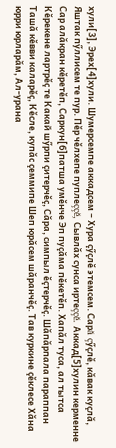хули[3], Эрех[4]хули. Шумерсемпе аккадсем – Хура çӳçлĕ этемсем. Сарă çӳçлĕ, кăвак куçлă, Яштак пӳллисем те пур. Пĕр чĕлхепе пуплеççĕ, Сывлăх сунса иртеççĕ. Аккад[5]хулин керменне Сар алăкран кĕретĕп, Саркун[6]патша умĕнче Эп пуçăма пĕкетĕп. Хапăл туса, ал тытса Кĕрекене лартрĕç те Какай шӳрпи çитерчĕç, Сăра, симпыл ĕçтерчĕç. Шăпăрпала параппан Ташă кĕвви каларĕç, Кĕсле, купăс çеммипе Шеп юрăсем шăранчĕç. Тав куркине çĕклесе Хăна юрри юрларăм, Ал-урана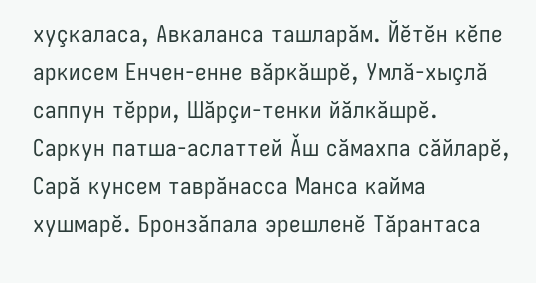хуçкаласа, Авкаланса ташларăм. Йĕтĕн кĕпе аркисем Енчен-енне вăркăшрĕ, Умлă-хыçлă саппун тĕрри, Шăрçи-тенки йăлкăшрĕ. Саркун патша-аслаттей Ǎш сăмахпа сăйларĕ, Сарă кунсем таврăнасса Манса кайма хушмарĕ. Бронзăпала эрешленĕ Тăрантаса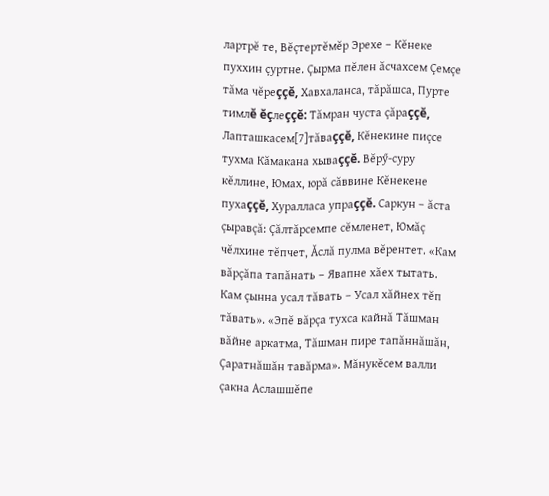лартрĕ те, Вĕçтертĕмĕр Эрехе – Кĕнеке пуххин çуртне. Çырма пĕлен ăсчахсем Çемçе тăма чĕреççĕ, Хавхаланса, тăрăшса, Пурте тимлĕ ĕçлеççĕ: Тăмран чуста çăраççĕ, Лапташкасем[7]тăваççĕ, Кĕнекине пиçсе тухма Кăмакана хываççĕ. Вĕрӳ-суру кĕллине, Юмах, юрă сăввине Кĕнекене пухаççĕ, Хуралласа упраççĕ. Саркун – ăста çыравçă: Çăлтăрсемпе сĕмленет, Юмăç чĕлхине тĕпчет, Ǎслă пулма вĕрентет. «Кам вăрçăпа тапăнать – Явапне хăех тытать. Кам çынна усал тăвать – Усал хăйнех тĕп тăвать». «Эпĕ вăрçа тухса кайнă Тăшман вăйне аркатма, Тăшман пире тапăннăшăн, Çаратнăшăн тавăрма». Мăнукĕсем валли çакна Аслашшĕпе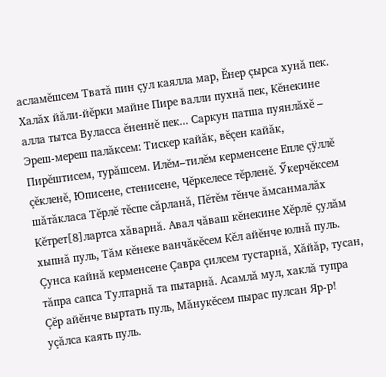асламĕшсем Тватă пин çул каялла мар, Ĕнер çырса хунă пек. Халăх йăли-йĕрки майне Пире валли пухнă пек, Кĕнекине алла тытса Вуласса ĕненнĕ пек... Саркун патша пуянлăхĕ – Эреш-мереш палăксем: Тискер кайăк, вĕçен кайăк, Пирĕштисем, турăшсем. Илĕм–тилĕм керменсене Епле çÿллĕ çĕкленĕ, Юписене, стенисене, Чĕркелесе тĕрленĕ. Ӳкерчĕксем шăтăкласа Тĕрлĕ тĕспе сăрланă, Пĕтĕм тĕнче ăмсанмалăх Кĕтрет[8]лартса хăварнă. Авал чăваш кĕнекине Хĕрлĕ çулăм хыпнă пуль, Тăм кĕнеке ванчăкĕсем Кĕл айĕнче юлнă пуль. Çунса кайнă керменсене Çавра çилсем тустарнă, Хăйăр, тусан, тăпра сапса Тултарнă та пытарнă. Асамлă мул, хаклă тупра Çĕр айĕнче выртать пуль, Мăнукĕсем пырас пулсан Яр-р! уçăлса каять пуль.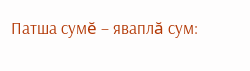Патша сумĕ – яваплă сум: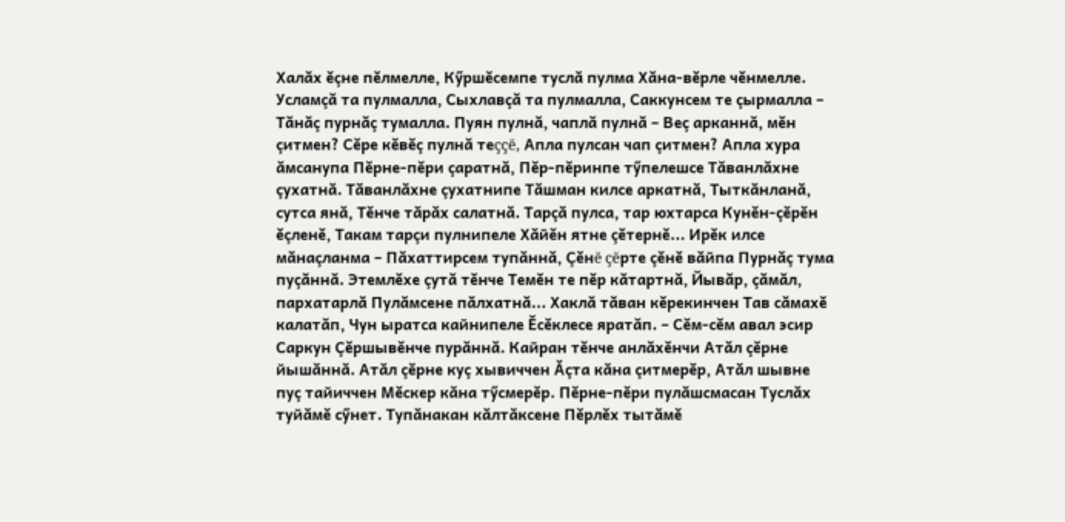Халăх ĕçне пĕлмелле, Кӳршĕсемпе туслă пулма Хăна-вĕрле чĕнмелле. Усламçă та пулмалла, Сыхлавçă та пулмалла, Саккунсем те çырмалла – Тăнăç пурнăç тумалла. Пуян пулнă, чаплă пулнă – Веç арканнă, мĕн çитмен? Сĕре кĕвĕç пулнă теççĕ, Апла пулсан чап çитмен? Апла хура ăмсанупа Пĕрне-пĕри çаратнă, Пĕр-пĕринпе тӳпелешсе Тăванлăхне çухатнă. Тăванлăхне çухатнипе Тăшман килсе аркатнă, Тыткăнланă, сутса янă, Тĕнче тăрăх салатнă. Тарçă пулса, тар юхтарса Кунĕн-çĕрĕн ĕçленĕ, Такам тарçи пулнипеле Хăйĕн ятне çĕтернĕ... Ирĕк илсе мăнаçланма – Пăхаттирсем тупăннă, Çĕнĕ çĕрте çĕнĕ вăйпа Пурнăç тума пуçăннă. Этемлĕхе çутă тĕнче Темĕн те пĕр кăтартнă, Йывăр, çăмăл, пархатарлă Пулăмсене пăлхатнă... Хаклă тăван кĕрекинчен Тав сăмахĕ калатăп, Чун ыратса кайнипеле Ĕсĕклесе яратăп. – Сĕм-сĕм авал эсир Саркун Çĕршывĕнче пурăннă. Кайран тĕнче анлăхĕнчи Атăл çĕрне йышăннă. Атăл çĕрне куç хывиччен Ǎçта кăна çитмерĕр, Атăл шывне пуç тайиччен Мĕскер кăна тӳсмерĕр. Пĕрне-пĕри пулăшсмасан Туслăх туйăмĕ сӳнет. Тупăнакан кăлтăксене Пĕрлĕх тытăмĕ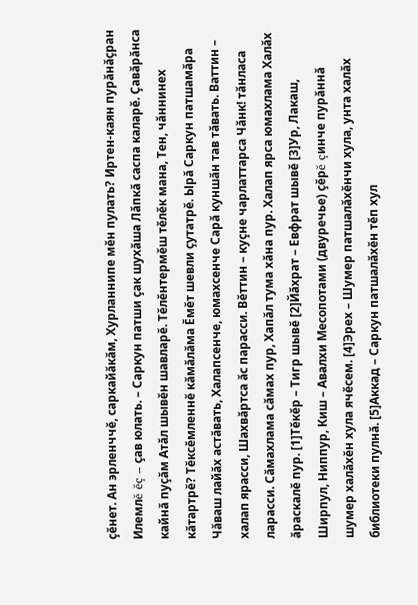çĕнет. Ан эрленччĕ, саркайăкăм, Хурланнипе мĕн пулать? Иртен-каян пурăнăçран Илемлĕ ĕç – çав юлать. – Саркун патши çак шухăша Лăпкă саспа каларĕ. Çавăрăнса кайнă пуçăм Атăл шывĕн шавларĕ. Тĕлĕнтермĕш тĕлĕк мана, Тен, чăннинех кăтартрĕ? Тĕксĕмленнĕ кăмăлăма Ĕмĕт шевли çутатрĕ. Ырă Саркун патшамăра Чăваш лайăх астăвать, Халапсенче, юмахсенче Сарă куншăн тав тăвать. Ваттин – халап ярасси, Шахвăртса ăс парасси. Вĕттин – куçне чарлаттарса Чăнк! тăнласа ларасси. Сăмахлама сăмах пур, Хапăл тума хăна пур. Халап ярса юмахлама Халăх ăраскалĕ пур. [1]Тĕкĕр – Тигр шывĕ [2]Йăхрат – Евфрат шывĕ [3]Ур, Лакаш, Ширпул, Ниппур, Киш – Авалхи Месопотами (двуречье) çĕрĕ çинче пурăннă шумер халăхĕн хула ячĕсем. [4]Эрех – Шумер патшалăхĕнчи хула, унта халăх библиотеки пулнă. [5]Аккад – Саркун патшалăхĕн тĕп хул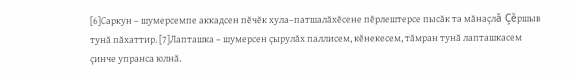[6]Саркун – шумерсемпе аккадсен пĕчĕк хула–патшалăхĕсене пĕрлештерсе пысăк та мăнаçлă Çĕршыв тунă пăхаттир. [7]Лапташка – шумерсен çырулăх паллисем, кĕнекесем, тăмран тунă лапташкасем çинче упранса юлнă.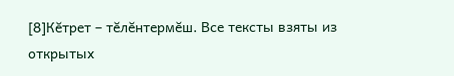[8]Кĕтрет – тĕлĕнтермĕш. Все тексты взяты из открытых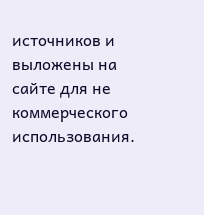источников и выложены на сайте для не коммерческого использования.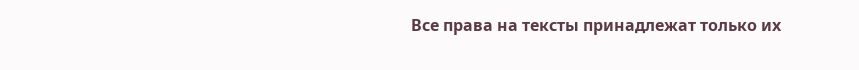Все права на тексты принадлежат только их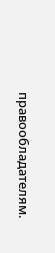правообладателям.